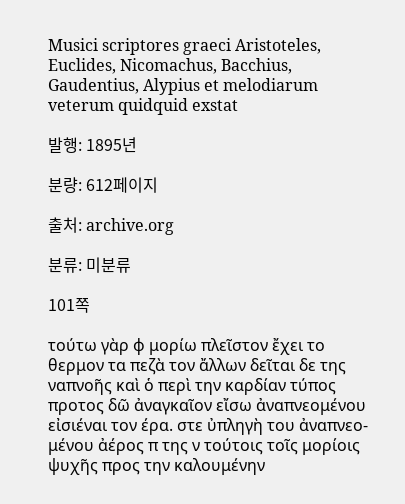Musici scriptores graeci Aristoteles, Euclides, Nicomachus, Bacchius, Gaudentius, Alypius et melodiarum veterum quidquid exstat

발행: 1895년

분량: 612페이지

출처: archive.org

분류: 미분류

101쪽

τούτω γὰρ φ μορίω πλεῖστον ἔχει το θερμον τα πεζὰ τον ἄλλων δεῖται δε της ναπνοῆς καὶ ὁ περὶ την καρδίαν τύπος προτος δῶ ἀναγκαῖον εἴσω ἀναπνεομένου εἰσιέναι τον έρα. στε ὐπληγὴ του ἀναπνεο- μένου ἀέρος π της ν τούτοις τοῖς μορίοις ψυχῆς προς την καλουμένην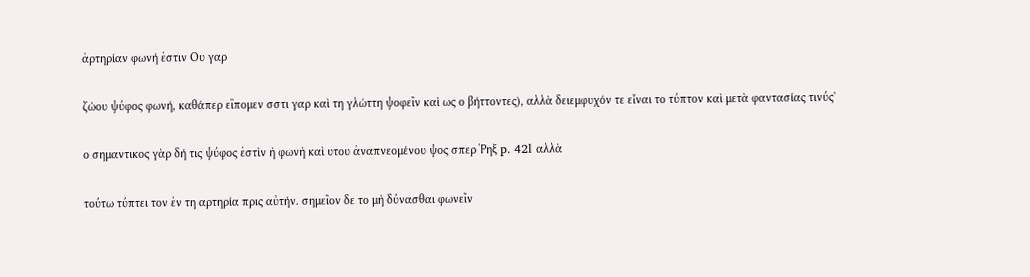ἀρτηρίαν φωνή ἐστιν Ου γαρ

ζώου ψύφος φωνή, καθάπερ εἴπομεν σστι γαρ καὶ τη γλώττη ψοφεῖν καὶ ως ο βήττοντες), αλλὰ δειεμφυχόν τε εἶναι το τύπτον καὶ μετὰ φαντασίας τινύς'

ο σημαντικος γὰρ δή τις ψύφος ἐστὶν ὴ φωνὴ καὶ υτου ἀναπνεομένου ψος σπερ Ῥηξ p. 42l αλλὰ

τούτω τύπτει τον ἐν τη αρτηρία πρις αὐτήν. σημεῖον δε το μὴ δύνασθαι φωνεῖν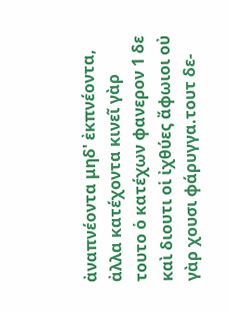ἀναπνέοντα μηδ' ἐκπνέοντα, ἀλλα κατέχοντα κινεῖ γὰρ τουτο ὁ κατέχων φανερον 1 δε καὶ διουτι οἱ ἰχθύες ἄφωιοι οὐ γὰρ χουσι φάρυγγα.τουτ δε-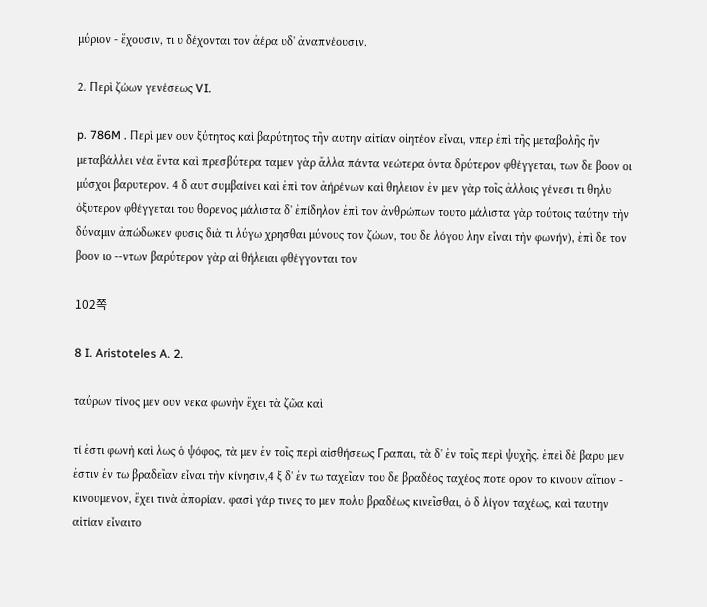μύριον - ἔχουσιν, τι υ δέχονται τον ἀέρα υδ' ἀναπνέουσιν.

2. Περὶ ζώων γενέσεως VI.

p. 786M . Περὶ μεν ουν ξύτητος καὶ βαρύτητος τῆν αυτην αἰτίαν οἰητέον εἶναι, νπερ ἐπὶ τῆς μεταβολῆς ῆν μεταβάλλει νέα ἔντα καὶ πρεσβύτερα ταμεν γὰρ ἄλλα πάντα νεώτερα ὁντα δρύτερον φθέγγεται, των δε βοον οι μύσχοι βαρυτερον. 4 δ αυτ συμβαίνει καὶ ἐπὶ τον ἀήρένων καὶ θηλειον ἐν μεν γὰρ τοῖς ἀλλοις γένεσι τι θηλυ ὀξυτερον φθέγγεται του θορενος μάλιστα δ' ἐπίδηλον ἐπὶ τον ἀνθρώπων τουτο μάλιστα γὰρ τούτοις ταύτην τὴν δύναμιν ἀπώδωκεν φυσις διὰ τι λύγω χρησθαι μύνους τον ζώων, του δε λόγου λην εἶναι τὴν φωνήν), ἐπὶ δε τον βοον ιο --ντων βαρύτερον γὰρ αἱ θήλειαι φθέγγονται τον

102쪽

8 I. Aristoteles A. 2.

ταύρων τίνος μεν ουν νεκα φωνὴν ἔχει τὰ ζῶα καὶ

τί ἐστι φωνὴ καὶ λως ὁ ψόφος, τὰ μεν ἐν τοῖς περὶ αἰσθήσεως Γραπαι, τὰ δ' ἐν τοῖς περὶ ψυχῆς. ἐπεὶ δὲ βαρυ μεν ἐστιν ἐν τω βραδεῖαν εἶναι τὴν κίνησιν,4 ξ δ' ἐν τω ταχεῖαν του δε βραδέος ταχέος ποτε ορον το κινουν αἴτιον - κινουμενον, ἔχει τινὰ ἀπορίαν. φασὶ γάρ τινες το μεν πολυ βραδέως κινεῖσθαι, ὁ δ λίγον ταχέως, καὶ ταυτην αἰτίαν εἶναιτο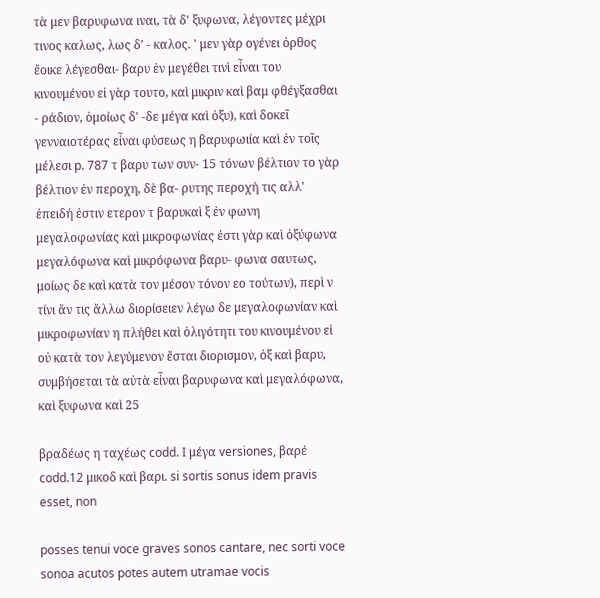τὰ μεν βαρυφωνα ιναι, τὰ δ' ξυφωνα, λέγοντες μέχρι τινος καλως, λως δ' - καλος. ' μεν γὰρ ογένει ὀρθος ἔοικε λέγεσθαι- βαρυ ἐν μεγέθει τινὶ εἶναι του κινουμένου εἰ γὰρ τουτο, καὶ μικριν καὶ βαμ φθέγξασθαι - ράδιον, ὁμοίως δ' -δε μέγα καὶ ὀξυ), καὶ δοκεῖ γενναιοτέρας εἶναι φύσεως η βαρυφωιία καὶ ἐν τοῖς μέλεσι p. 787 τ βαρυ των συν- 15 τόνων βέλτιον το γὰρ βέλτιον ἐν περοχη, δὲ βα- ρυτης περοχή τις αλλ' ἐπειδή ἐστιν ετερον τ βαρυκαὶ ξ ἐν φωνη μεγαλοφωνίας καὶ μικροφωνίας ἐστι γὰρ καὶ ὀξύφωνα μεγαλόφωνα καὶ μικρόφωνα βαρυ- φωνα σαυτως, μοίως δε καὶ κατὰ τον μέσον τόνον εο τούτων), περὶ ν τίνι ἄν τις ἄλλω διορίσειεν λέγω δε μεγαλοφωνίαν καὶ μικροφωνίαν η πλήθει καὶ ὀλιγότητι του κινουμένου εἰ οὐ κατὰ τον λεγύμενον ἔσται διορισμον, ὀξ καὶ βαρυ, συμβήσεται τὰ αὐτὰ εἶναι βαρυφωνα καὶ μεγαλόφωνα, καὶ ξυφωνα καὶ 25

βραδέως η ταχέως codd. I μέγα versiones, βαρέ codd.12 μικοδ καὶ βαρι. si sortis sonus idem pravis esset, non

posses tenui voce graves sonos cantare, nec sorti voce sonoa acutos potes autem utramae vocis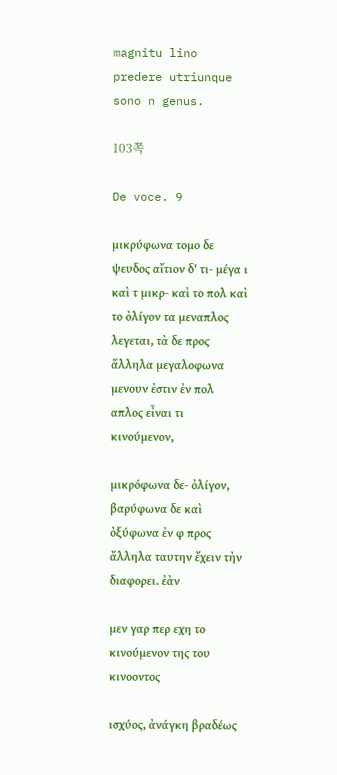magnitu lino predere utriunque sono n genus.

103쪽

De voce. 9

μικρύφωνα τομο δε ψευδος αἴτιον δ' τι- μέγα ι καὶ τ μικρ- καὶ το πολ καὶ το ὀλίγον τα μεναπλος λεγεται, τὰ δε προς ἄλληλα μεγαλοφωνα μενουν ἐστιν ἐν πολ απλος εἶναι τι κινούμενον,

μικρόφωνα δε- ὀλίγον, βαρύφωνα δε καὶ ὀξύφωνα ἐν φ προς ἄλληλα ταυτην ἔχειν τὴν διαφορει. ἐὰν

μεν γαρ περ εχη το κινούμενον της του κινοοντος

ισχύος, ἀνάγκη βραδέως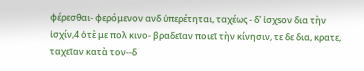φέρεσθαι- φερόμενον ανδ ὐπερέτηται, ταχέως - δ' ἰσχsον δια τὴν ἰσχίν,4 ὁτὲ με πολ κινο- βραδεῖαν ποιεῖ τὴν κίνησιν, τε δε δια, κρατε, ταχεῖαν κατὰ τον--δ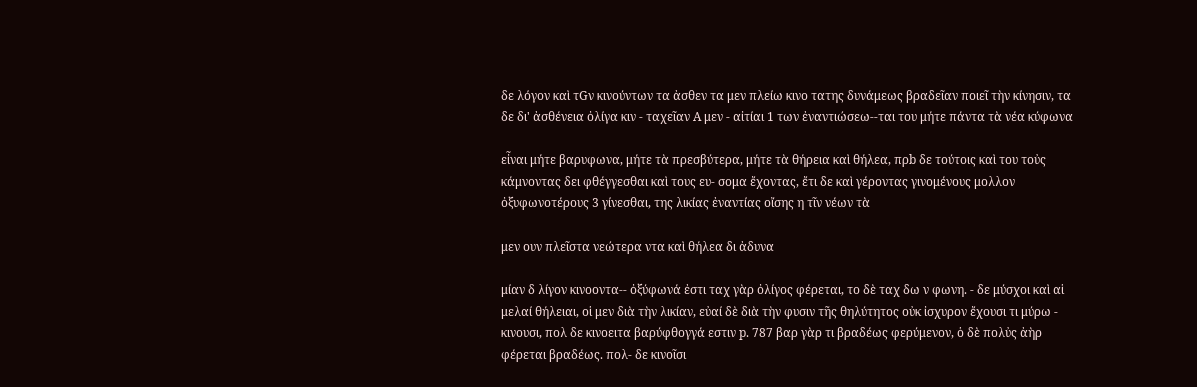δε λόγον καὶ τGν κινούντων τα ἀσθεν τα μεν πλείω κινο τατης δυνάμεως βραδεῖαν ποιεῖ τὴν κίνησιν, τα δε δι' ἀσθένεια ὀλίγα κιν - ταχεῖαν Α μεν - αἰτίαι 1 των ἐναντιώσεω--ται του μήτε πάντα τὰ νέα κύφωνα

εἶναι μήτε βαρυφωνα, μήτε τὰ πρεσβύτερα, μήτε τὰ θήρεια καὶ θήλεα, πρb δε τούτοις καὶ του τοὐς κάμνοντας δει φθέγγεσθαι καὶ τους ευ- σομα ἔχοντας, ἔτι δε καὶ γέροντας γινομένους μολλον ὀξυφωνοτέρους 3 γίνεσθαι, της λικίας ἐναντίας οἴσης η τῖν νέων τὰ

μεν ουν πλεῖστα νεώτερα ντα καὶ θήλεα δι ἀδυνα

μίαν δ λίγον κινοοντα-- ὀξύφωνά ἐστι ταχ γὰρ ὀλίγος φέρεται, το δὲ ταχ δω ν φωνη. - δε μύσχοι καὶ αἱ μελαί θήλειαι, οἱ μεν διὰ τὴν λικίαν, εὐαί δὲ διὰ τὴν φυσιν τῆς θηλύτητος οὐκ ἰσχυρον ἔχουσι τι μύρω - κινουσι, πολ δε κινοειτα βαρύφθογγά εστιν p. 787 βαρ γὰρ τι βραδέως φερύμενον, ὁ δὲ πολὐς ἀὴρ φέρεται βραδέως. πολ- δε κινοῖσι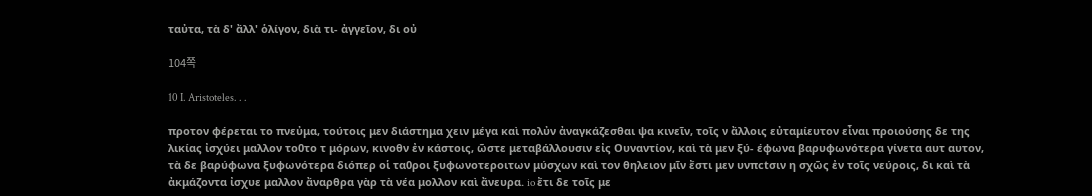ταὐτα, τὰ δ' ἄλλ' ὁλίγον, διὰ τι- ἀγγεῖον, δι οὐ

104쪽

10 I. Aristoteles. . .

προτον φέρεται το πνεὐμα, τούτοις μεν διάστημα χειν μέγα καὶ πολὐν ἀναγκάζεσθαι ψα κινεῖν, τοῖς ν ἄλλοις εὐταμίευτον εἶναι προιούσης δε της λικίας ἰσχύει μαλλον το0το τ μόρων, κινοθν ἐν κάστοις, ῶστε μεταβάλλουσιν εἰς Ουναντίον, καὶ τὰ μεν ξύ- έφωνα βαρυφωνότερα γίνετα αυτ αυτον, τὰ δε βαρύφωνα ξυφωνότερα διόπερ οἱ τα0ροι ξυφωνοτεροιτων μύσχων καὶ τον θηλειον μῖν ἔστι μεν υνπctσιν η σχῶς ἐν τοῖς νεύροις, δι καὶ τὰ ἀκμάζοντα ἰσχυε μαλλον ἄναρθρα γὰρ τὰ νέα μολλον καὶ ἄνευρα. io ἔτι δε τοῖς με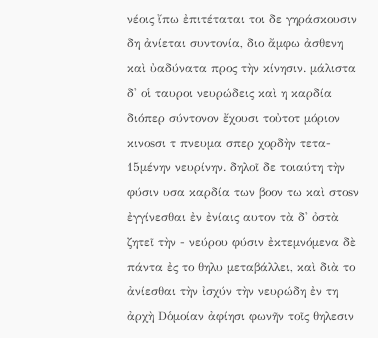νέοις ἴπω ἐπιτέταται τοι δε γηράσκουσιν δη ἀνίεται συντονία, διο ἄμφω ἀσθενη καὶ ὐαδύνατα προς τὴν κίνησιν. μάλιστα δ' οἱ ταυροι νευρώδεις καὶ η καρδία διόπερ σύντονον ἔχουσι τοὐτοτ μόριον κινοsσι τ πνευμα σπερ χορδὴν τετα- 15μένην νευρίνην. δηλοῖ δε τοιαύτη τὴν φύσιν υσα καρδία των βοον τω καὶ στοsν ἐγγίνεσθαι ἐν ἐνίαις αυτον τὰ δ' ὀστὰ ζητεῖ τὴν - νεύρου φύσιν ἐκτεμνόμενα δὲ πάντα ἐς το θηλυ μεταβάλλει, καὶ διὰ το ἀνίεσθαι τὴν ἰσχύν τὴν νευρώδη ἐν τη ἀρχὴ Dὁμοίαν ἀφίησι φωνῆν τοῖς θηλεσιν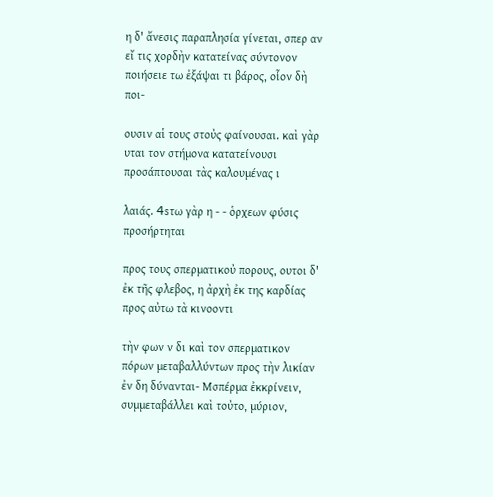η δ' ἄνεσις παραπλησία γίνεται, σπερ αν εἴ τις χορδὴν κατατείνας σύντονον ποιήσειε τω ἐξάψαι τι βάρος, οἷον δὴ ποι-

ουσιν αἱ τους στοὐς φαίνουσαι. καὶ γὰρ υται τον στήμονα κατατείνουσι προσάπτουσαι τὰς καλουμένας ι

λαιάς. 4sτω γὰρ η - - ὁρχεων φύσις προσήρτηται

προς τους σπερματικοὐ πορους, ουτοι δ' ἐκ τῆς φλεβος, η ἀρχὴ ἐκ της καρδίας προς αὐτω τὰ κινοοντι

τὴν φων ν δι καὶ τον σπερματικον πόρων μεταβαλλύντων προς τὴν λικίαν ἐν δη δύνανται- Mσπέρμα ἐκκρίνειν, συμμεταβάλλει καὶ τοὐτο, μύριον,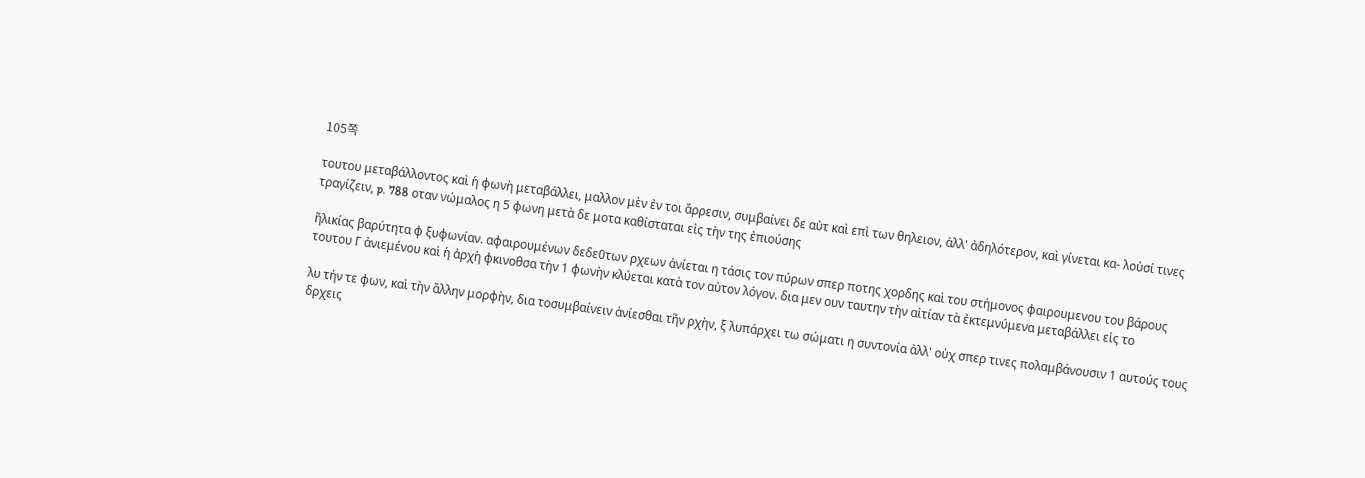105쪽

τουτου μεταβάλλοντος καὶ ἡ φωνὴ μεταβάλλει, μαλλον μὲν ἐν τοι ἄρρεσιν, συμβαίνει δε αὐτ καὶ επὶ των θηλειον, ἀλλ' ἀδηλότερον, καὶ γίνεται κα- λοὐσί τινες τραγίζειν, p. 788 οταν νώμαλος η 5 φωνη μετὰ δε μοτα καθίσταται εἰς τὴν της ἐπιούσης

ῆλικίας βαρύτητα φ ξυφωνίαν. αφαιρουμένων δεδε0των ρχεων ἀνίεται η τάσις τον πύρων σπερ ποτης χορδης καὶ του στήμονος φαιρουμενου του βάρους τουτου Γ ἀνιεμένου καὶ ἡ ἀρχὴ φκινοθσα τὴν 1 φωνὴν κλύεται κατὰ τον αὐτον λόγον. δια μεν ουν ταυτην τὴν αἰτίαν τὰ ἐκτεμνύμενα μεταβάλλει εἰς το

λυ τήν τε φων, καὶ τὴν ἄλλην μορφὴν, δια τοσυμβαίνειν ἀνίεσθαι τῆν ρχὴν, ξ λυπάρχει τω σώματι η συντονία ἀλλ' οὐχ σπερ τινες πολαμβάνουσιν 1 αυτούς τους δρχεις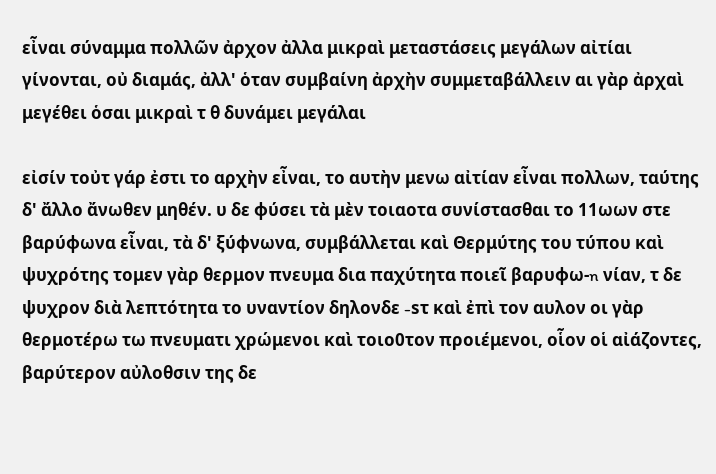εἶναι σύναμμα πολλῶν ἀρχον ἀλλα μικραὶ μεταστάσεις μεγάλων αἰτίαι γίνονται, οὐ διαμάς, ἀλλ' ὁταν συμβαίνη ἀρχὴν συμμεταβάλλειν αι γὰρ ἀρχαὶ μεγέθει ὁσαι μικραὶ τ θ δυνάμει μεγάλαι

εἰσίν τοὐτ γάρ ἐστι το αρχὴν εἶναι, το αυτὴν μενω αἰτίαν εἶναι πολλων, ταύτης δ' ἄλλο ἄνωθεν μηθέν. υ δε φύσει τὰ μὲν τοιαοτα συνίστασθαι το 11ωων στε βαρύφωνα εἶναι, τὰ δ' ξύφνωνα, συμβάλλεται καὶ Θερμύτης του τύπου καὶ ψυχρότης τομεν γὰρ θερμον πνευμα δια παχύτητα ποιεῖ βαρυφω-n νίαν, τ δε ψυχρον διὰ λεπτότητα το υναντίον δηλονδε -sτ καὶ ἐπὶ τον αυλον οι γὰρ θερμοτέρω τω πνευματι χρώμενοι καὶ τοιο0τον προιέμενοι, οἷον οἱ αἰάζοντες, βαρύτερον αὐλοθσιν της δε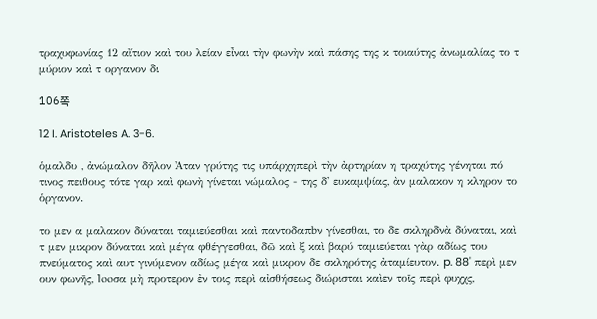τραχυφωνίας 12 αἴτιον καὶ του λείαν εἶναι τὴν φωνὴν καὶ πάσης της κ τοιαύτης ἀνωμαλίας το τ μύριον καὶ τ οργανον δι

106쪽

12 I. Aristoteles A. 3-6.

ὁμαλδυ , ἀνώμαλον δῆλον Ἀταν γρύτης τις υπάρχηπερὶ τὴν ἀρτηρίαν η τραχύτης γένηται πό τινος πειθους τότε γαρ καὶ φωνὴ γίνεται νώμαλος - της δ' ευκαμψίας, ὰν μαλακον η κληρον το ὁργανον.

το μεν α μαλακον δύναται ταμιεύεσθαι καὶ παντοδαπbν γίνεσθαι, το δε σκληρδνὰ δύναται, καὶ τ μεν μικρον δύναται καὶ μέγα φθέγγεσθαι, δῶ καὶ ξ καὶ βαρύ ταμιεύεται γὰρ αδίως του πνεύματος καὶ αυτ γινύμενον αδίως μέγα καὶ μικρον δε σκληρότης ἀταμίευτον. p. 88' περὶ μεν ουν φωνῆς, 1ooσα μὴ προτερον ἐν τοις περὶ αἰσθήσεως διώρισται καὶεν τοῖς περὶ φυχχς,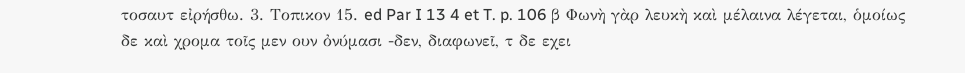τοσαυτ εἰρήσθω. 3. Τοπικον 15. ed Par I 13 4 et T. p. 106 β Φωνὴ γὰρ λευκὴ καὶ μέλαινα λέγεται, ὁμοίως δε καὶ χρομα τοῖς μεν ουν ὀνύμασι -δεν, διαφωνεῖ, τ δε εχει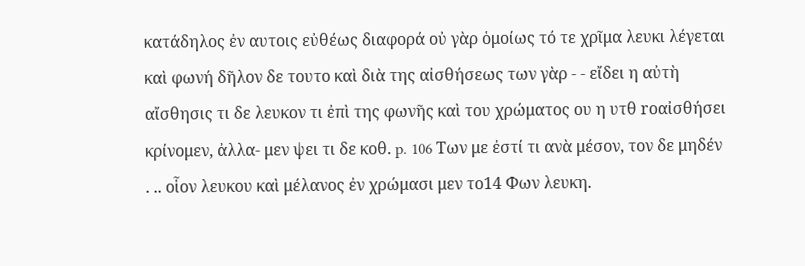κατάδηλος ἐν αυτοις εὐθέως διαφορά οὐ γὰρ ὁμοίως τό τε χρῖμα λευκι λέγεται καὶ φωνή δῆλον δε τουτο καὶ διὰ της αἰσθήσεως των γὰρ - - εἴδει η αὐτὴ αἴσθησις τι δε λευκον τι ἐπὶ της φωνῆς καὶ του χρώματος ου η υτθ roαἰσθήσει κρίνομεν, ἀλλα- μεν ψει τι δε κοθ. p. 106 Tων με ἐστί τι ανὰ μέσον, τον δε μηδέν . .. οἷον λευκου καὶ μέλανος ἐν χρώμασι μεν το14 Φων λευκη.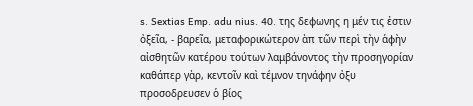s. Sextias Emp. adu nius. 40. της δεφωνης η μέν τις ἐστιν ὀξεῖα, - βαρεῖα, μεταφορικώτερον ὰπ τῶν περὶ τὴν ἁφὴν αἰσθητῶν κατέρου τούτων λαμβάνοντος τὴν προσηγορίαν καθάπερ γὰρ, κεντοῖν καὶ τέμνον τηνάφην ὀξυ προσοδρευσεν ὁ βίος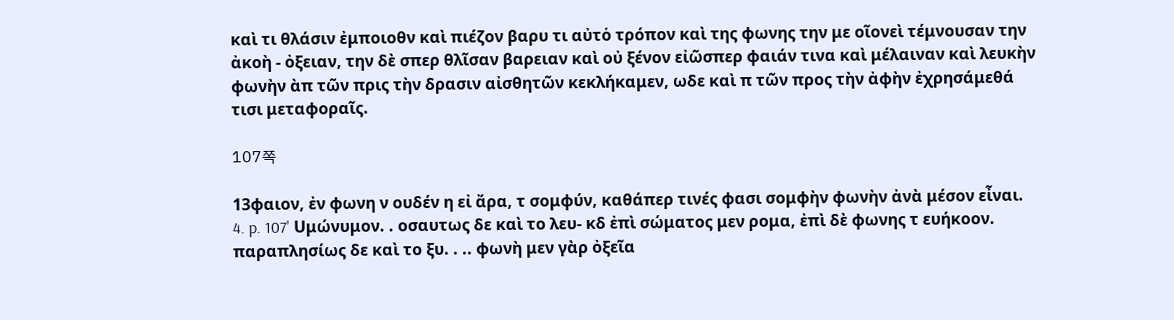καὶ τι θλάσιν ἐμποιοθν καὶ πιέζον βαρυ τι αὐτὁ τρόπον καὶ της φωνης την με οῖονεὶ τέμνουσαν την ἀκοὴ - ὀξειαν, την δὲ σπερ θλῖσαν βαρειαν καὶ οὐ ξένον εἰῶσπερ φαιάν τινα καὶ μέλαιναν καὶ λευκὴν φωνὴν ὰπ τῶν πρις τὴν δρασιν αἰσθητῶν κεκλήκαμεν, ωδε καὶ π τῶν προς τὴν ἀφὴν ἐχρησάμεθά τισι μεταφοραῖς.

107쪽

13φαιον, ἐν φωνη ν ουδέν η εἰ ἄρα, τ σομφύν, καθάπερ τινές φασι σομφὴν φωνὴν ἀνὰ μέσον εἶναι. 4. p. 107' Uμώνυμον. . οσαυτως δε καὶ το λευ- κδ ἐπὶ σώματος μεν ρομα, ἐπὶ δὲ φωνης τ ευήκοον. παραπλησίως δε καὶ το ξυ. . .. φωνὴ μεν γὰρ ὀξεῖα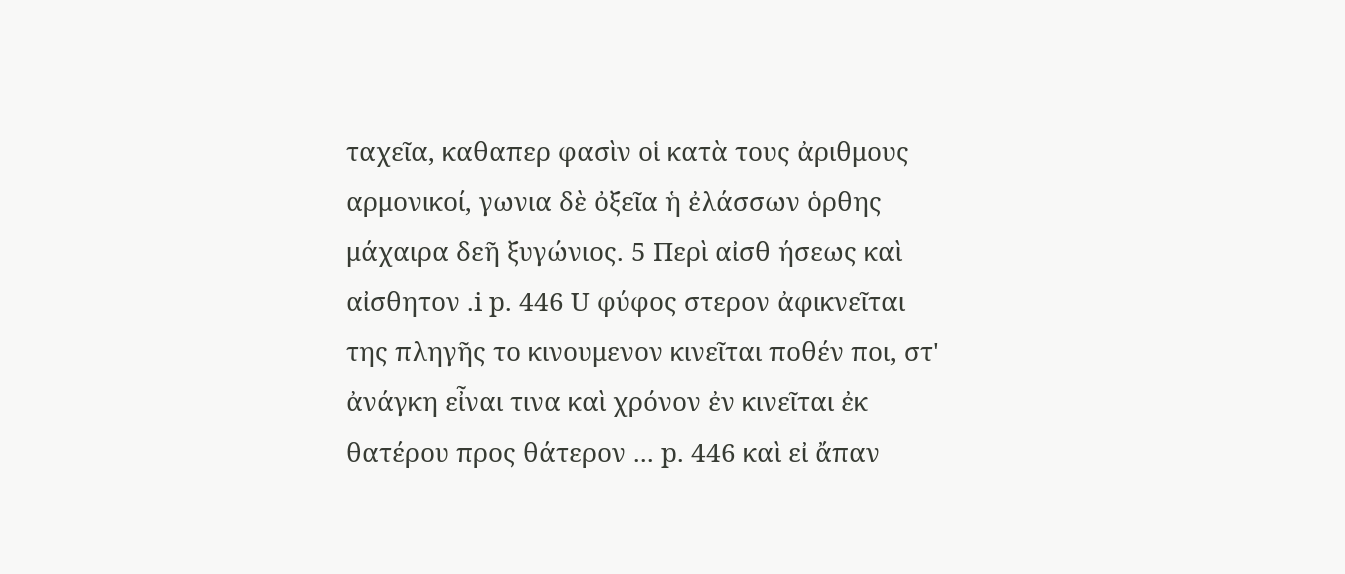ταχεῖα, καθαπερ φασὶν οἱ κατὰ τους ἀριθμους αρμονικοί, γωνια δὲ ὀξεῖα ἡ ἐλάσσων ὁρθης μάχαιρα δεῆ ξυγώνιος. 5 Περὶ αἰσθ ήσεως καὶ αἰσθητον .i p. 446 U φύφος στερον ἀφικνεῖται της πληγῆς το κινουμενον κινεῖται ποθέν ποι, στ' ἀνάγκη εἶναι τινα καὶ χρόνον ἐν κινεῖται ἐκ θατέρου προς θάτερον ... p. 446 καὶ εἰ ἄπαν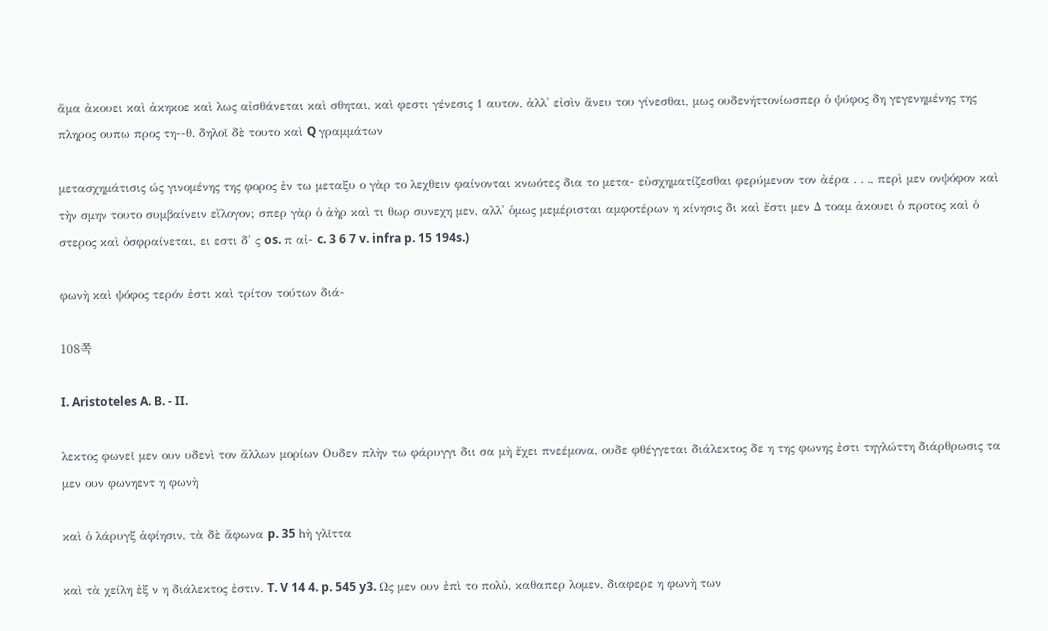ἄμα ἀκουει καὶ ἀκηκοε καὶ λως αἰσθάνεται καὶ σθηται, καὶ φεστι γένεσις 1 αυτον, ἀλλ' εἰσὶν ἄνευ του γίνεσθαι, μως ουδενήττονίωσπερ ὁ ψύφος δη γεγενημένης της πληρος ουπω προς τη--θ. δηλοῖ δὲ τουτο καὶ Q γραμμάτων

μετασχημάτισις ώς γινομένης της φορος ἐν τω μεταξυ ο γὰρ το λεχθειν φαίνονται κνωότες δια το μετα- εὐσχηματίζεσθαι φερύμενον τον ἀέρα . . ., περὶ μεν ονψόφον καὶ τὴν σμην τουτο συμβαίνειν εἴλογον; σπερ γὰρ ὁ ἀὴρ καὶ τι θωρ συνεχη μεν, αλλ' ὁμως μεμέρισται αμφοτέρων η κίνησις δι καὶ ἔστι μεν Δ τοαμ ἀκουει ὁ προτος καὶ ὁ στερος καὶ ὀσφραίνεται, ει εστι δ' ς os. π αἰ- c. 3 6 7 v. infra p. 15 194s.)

φωνὴ καὶ ψόφος τερόν ἐστι καὶ τρίτον τούτων διά-

108쪽

I. Aristoteles A. B. - II.

λεκτος φωνεῖ μεν ουν υδενὶ τον ἄλλων μορίων Ουδεν πλὴν τω φάρυγγι διι σα μὴ ἔχει πνεέμονα, ουδε φθέγγεται διάλεκτος δε η της φωνης ἐστι τηγλώττη διάρθρωσις τα μεν ουν φωνηεντ η φωνὴ

καὶ ὁ λάρυγξ ἀφίησιν, τὰ δὲ ἄφωνα p. 35 hὴ γλῖττα

καὶ τὰ χείλη ἐξ ν η διάλεκτος ἐστιν. T. V 14 4. p. 545 y3. Ως μεν ουν ἐπὶ το πολὐ, καθαπερ λομεν, διαφερε η φωνὴ των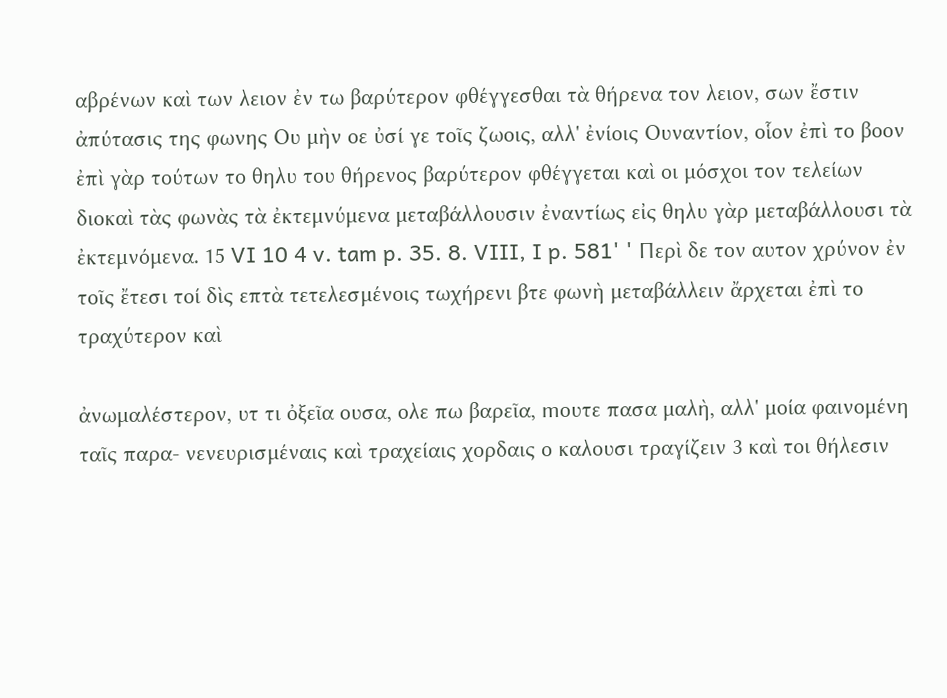αβρένων καὶ των λειον ἐν τω βαρύτερον φθέγγεσθαι τὰ θήρενα τον λειον, σων ἔστιν ἀπύτασις της φωνης Ου μὴν οε ὐσί γε τοῖς ζωοις, αλλ' ἐνίοις Ουναντίον, οἷον ἐπὶ το βοον ἐπὶ γὰρ τούτων το θηλυ του θήρενος βαρύτερον φθέγγεται καὶ οι μόσχοι τον τελείων διοκαὶ τὰς φωνὰς τὰ ἐκτεμνύμενα μεταβάλλουσιν ἐναντίως εἰς θηλυ γὰρ μεταβάλλουσι τὰ ἐκτεμνόμενα. 15 VI 10 4 v. tam p. 35. 8. VIII, I p. 581' ' Περὶ δε τον αυτον χρύνον ἐν τοῖς ἔτεσι τοί δὶς επτὰ τετελεσμένοις τωχήρενι βτε φωνὴ μεταβάλλειν ἄρχεται ἐπὶ το τραχύτερον καὶ

ἀνωμαλέστερον, υτ τι ὀξεῖα ουσα, ολε πω βαρεῖα, moυτε πασα μαλὴ, αλλ' μοία φαινομένη ταῖς παρα- νενευρισμέναις καὶ τραχείαις χορδαις ο καλουσι τραγίζειν 3 καὶ τοι θήλεσιν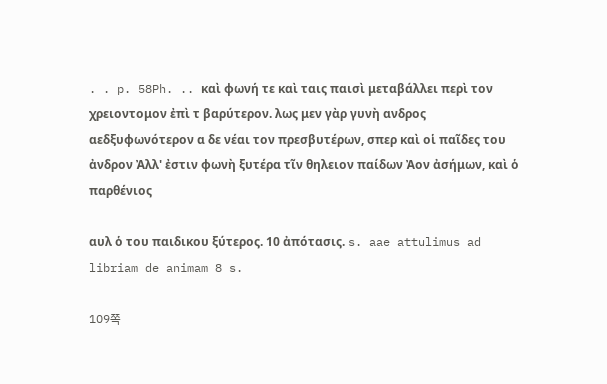. . p. 58Ph. .. καὶ φωνή τε καὶ ταις παισὶ μεταβάλλει περὶ τον χρειοντομον ἐπὶ τ βαρύτερον. λως μεν γὰρ γυνὴ ανδρος αεδξυφωνότερον α δε νέαι τον πρεσβυτέρων, σπερ καὶ οἱ παῖδες του ἀνδρον Ἀλλ' ἐστιν φωνὴ ξυτέρα τῖν θηλειον παίδων Ἀον ἀσήμων, καὶ ὁ παρθένιος

αυλ ὁ του παιδικου ξύτερος. 10 ἀπότασις. s. aae attulimus ad libriam de animam 8 s.

109쪽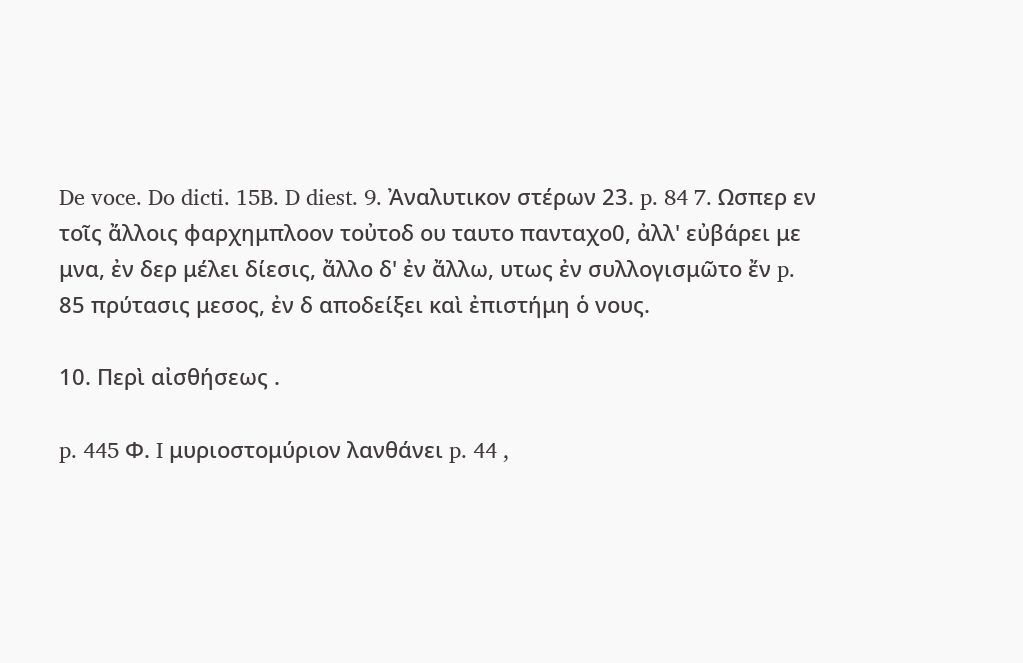De voce. Do dicti. 15B. D diest. 9. Ἀναλυτικον στέρων 23. p. 84 7. Ωσπερ εν τοῖς ἄλλοις φαρχημπλοον τοὐτοδ ου ταυτο πανταχο0, ἀλλ' εὐβάρει με μνα, ἐν δερ μέλει δίεσις, ἄλλο δ' ἐν ἄλλω, υτως ἐν συλλογισμῶτο ἔν p. 85 πρύτασις μεσος, ἐν δ αποδείξει καὶ ἐπιστήμη ὁ νους.

10. Περὶ αἰσθήσεως .

p. 445 Φ. I μυριοστομύριον λανθάνει p. 44 ,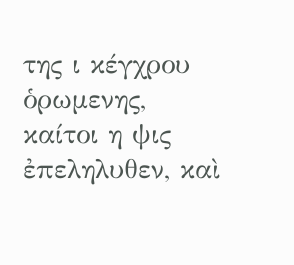της ι κέγχρου ὁρωμενης, καίτοι η ψις ἐπεληλυθεν, καὶ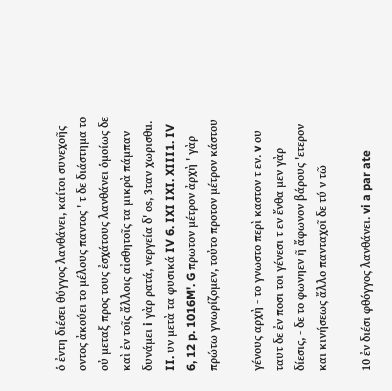ὁ ἐντη διέσει θύγγος λανθάνει, καίτοι συνεχοῆς οντος ἀκούει το μέλους παντος ' τ δε διάστημα το οὐ μεταξ προς τους ἐσχάτους λανθάνει ὁμοίως δε καὶ ἐν τοῖς ἄλλοις αἰσθητοῖς τα μικρὰ πάμπαν δυνάμει i γὰρ ρατά, νεργεία δ' οs, 3ταν χωρισθu. II. υν μετὰ τα φυσικά IV 6. IXI IXI. XIII1. IV 6, 12 p. 1016M'. G πρωτον μέτρον ἀρχὴ ' γὰρ πρώτω γνωρίζομεν, τοὐτο προτον μέτρον κάστου

γένους αρχὴ - το γνωστο περὶ καστον τ εν. v ου ταυτ δε ἐν ποσι τοι γένεσι τ εν ἔνθα μεν γὰρ δίεσις, - δε το φωνηεν ῆ ἄφωνον βάρους 'ετερον και κινήσεως ἄλλο πανταχοῖ δε τύ ν τῶ

10 ἐν διέσι φθόγγος λανθάνει. vi a par ate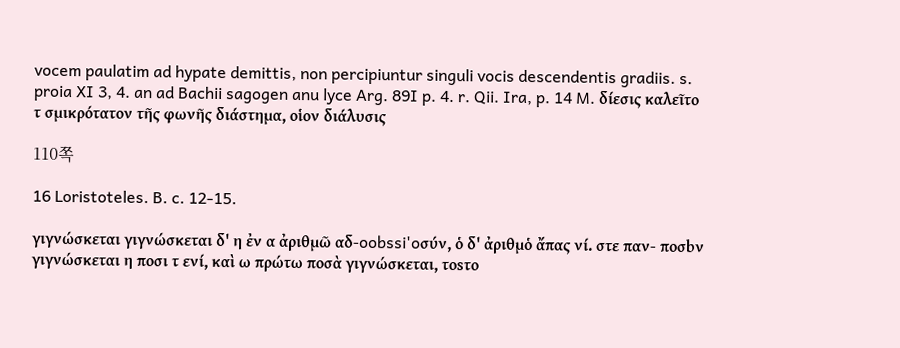vocem paulatim ad hypate demittis, non percipiuntur singuli vocis descendentis gradiis. s. proia XI 3, 4. an ad Bachii sagogen anu lyce Arg. 89I p. 4. r. Qii. Ira, p. 14 M. δίεσις καλεῖτο τ σμικρότατον τῆς φωνῆς διάστημα, οἱον διάλυσις

110쪽

16 Loristoteles. B. c. 12-15.

γιγνώσκεται γιγνώσκεται δ' η ἐν α ἀριθμῶ αδ-oobssi'oσύν, ὁ δ' ἀριθμὁ ἄπας νί. στε παν- ποσbν γιγνώσκεται η ποσι τ ενί, καὶ ω πρώτω ποσὰ γιγνώσκεται, τοsτο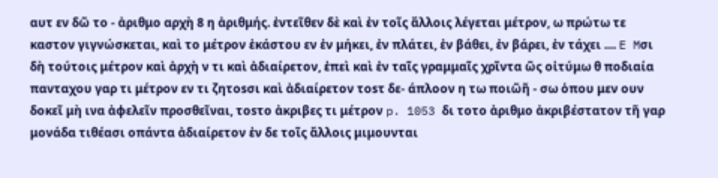αυτ εν δῶ το - ἀριθμο αρχὴ 8 η ἀριθμής. ἐντεῖθεν δὲ καὶ ἐν τοῖς ἄλλοις λέγεται μέτρον, ω πρώτω τε καστον γιγνώσκεται, καὶ το μέτρον ἐκάστου εν ἐν μήκει, ἐν πλάτει, ἐν βάθει, ἐν βάρει, ἐν τάχει .... E Mσι δὴ τούτοις μέτρον καὶ ἀρχὴ ν τι καὶ ἀδιαίρετον, ἐπεὶ καὶ ἐν ταῖς γραμμαῖς χρῖντα ῶς οἰτύμω θ ποδιαία πανταχου γαρ τι μέτρον εν τι ζητosσι καὶ ἀδιαίρετον τοsτ δε- άπλοον η τω ποιῶῆ - σω ὁπου μεν ουν δοκεῖ μὴ ινα ἀφελεῖν προσθεῖναι, τοsτο ἀκριβες τι μέτρον p. 1053 δι τοτο ἀριθμο ἀκριβέστατον τῆ γαρ μονάδα τιθέασι οπάντα ἀδιαίρετον ἐν δε τοῖς ἄλλοις μιμουνται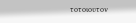τοτοιουτον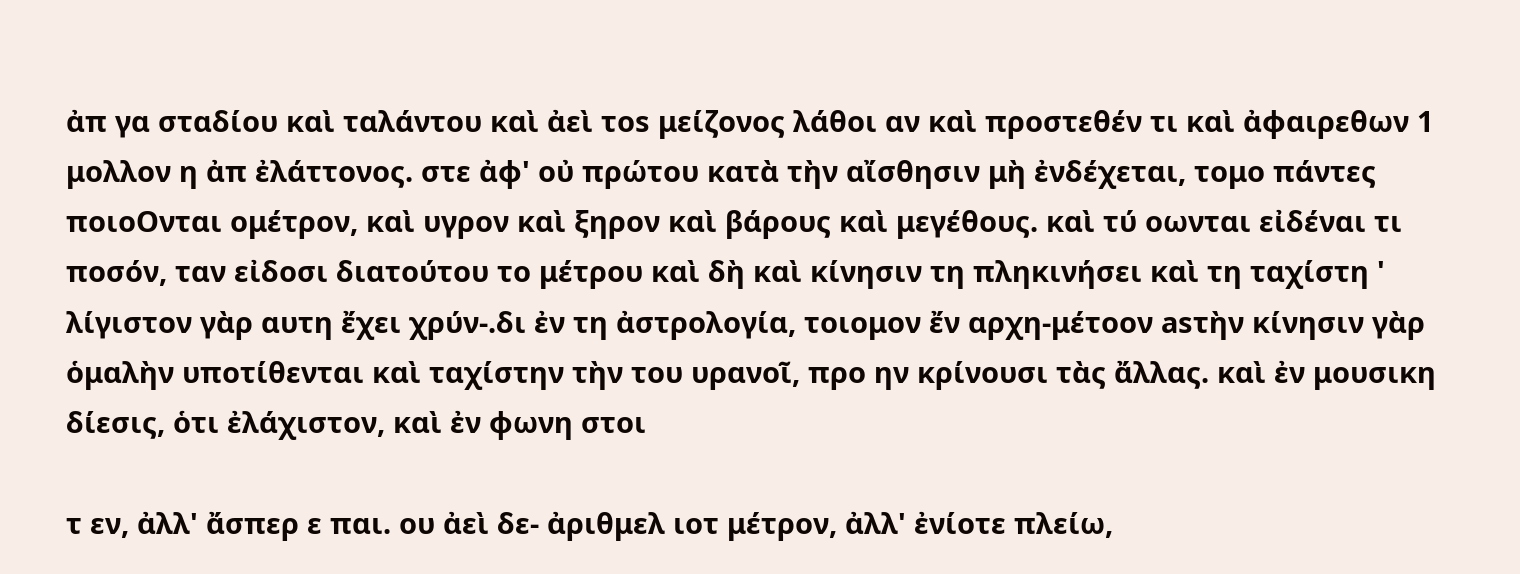ἀπ γα σταδίου καὶ ταλάντου καὶ ἀεὶ τos μείζονος λάθοι αν καὶ προστεθέν τι καὶ ἀφαιρεθων 1 μολλον η ἀπ ἐλάττονος. στε ἀφ' οὐ πρώτου κατὰ τὴν αἴσθησιν μὴ ἐνδέχεται, τομο πάντες ποιοOνται ομέτρον, καὶ υγρον καὶ ξηρον καὶ βάρους καὶ μεγέθους. καὶ τύ οωνται εἰδέναι τι ποσόν, ταν εἰδοσι διατούτου το μέτρου καὶ δὴ καὶ κίνησιν τη πληκινήσει καὶ τη ταχίστη ' λίγιστον γὰρ αυτη ἔχει χρύν-.δι ἐν τη ἀστρολογία, τοιομον ἔν αρχη-μέτοον asτὴν κίνησιν γὰρ ὁμαλὴν υποτίθενται καὶ ταχίστην τὴν του υρανοῖ, προ ην κρίνουσι τὰς ἄλλας. καὶ ἐν μουσικη δίεσις, ὁτι ἐλάχιστον, καὶ ἐν φωνη στοι

τ εν, ἀλλ' ἄσπερ ε παι. ου ἀεὶ δε- ἀριθμελ ιοτ μέτρον, ἀλλ' ἐνίοτε πλείω,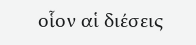οἷον αἱ διέσεις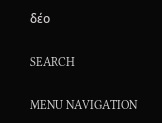δέο

SEARCH

MENU NAVIGATION